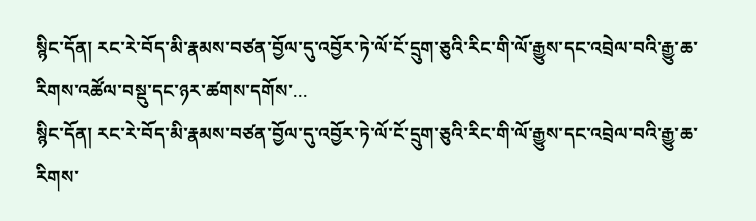སྙིང་དོན། རང་རེ་བོད་མི་རྣམས་བཙན་བྱོལ་དུ་འབྱོར་ཏེ་ལོ་ངོ་དྲུག་ཅུའི་རིང་གི་ལོ་རྒྱུས་དང་འབྲེལ་བའི་རྒྱུ་ཆ་རིགས་འཚོལ་བསྡུ་དང་ཉར་ཚགས་དགོས་...
སྙིང་དོན། རང་རེ་བོད་མི་རྣམས་བཙན་བྱོལ་དུ་འབྱོར་ཏེ་ལོ་ངོ་དྲུག་ཅུའི་རིང་གི་ལོ་རྒྱུས་དང་འབྲེལ་བའི་རྒྱུ་ཆ་རིགས་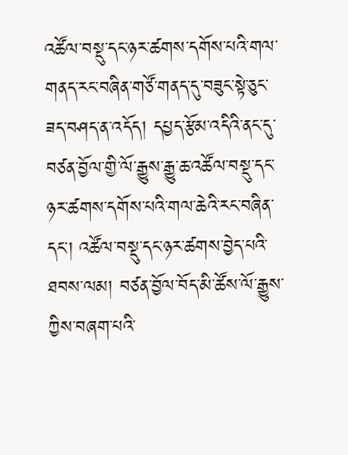འཚོལ་བསྡུ་དང་ཉར་ཚགས་དགོས་པའི་གལ་གནད་རང་བཞིན་གཙོ་གནད་དུ་བཟུང་སྟེ་ཅུང་ཟད་བཤད་ན་འདོད། དཔྱད་རྩོམ་འདིའི་ནང་དུ་བཙན་བྱོལ་གྱི་ལོ་རྒྱུས་རྒྱུ་ཆ་འཚོལ་བསྡུ་དང་ཉར་ཚགས་དགོས་པའི་གལ་ཆེའི་རང་བཞིན་དང་། འཚོལ་བསྡུ་དང་ཉར་ཚགས་བྱེད་པའི་ཐབས་ལམ། བཙན་བྱོལ་བོད་མི་ཚོས་ལོ་རྒྱུས་ཀྱིས་བཞག་པའི་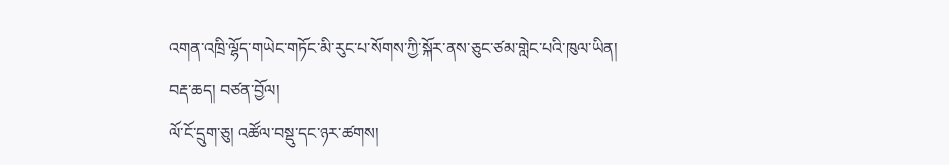འགན་འཁྲི་ལྷོད་གཡེང་གཏོང་མི་རུང་པ་སོགས་ཀྱི་སྐོར་ནས་ཅུང་ཙམ་གླེང་པའི་ཁུལ་ཡིན།
བརྡ་ཆད། བཙན་བྱོལ།
ལོ་ངོ་དྲུག་ཅུ། འཚོལ་བསྡུ་དང་ཉར་ཚགས།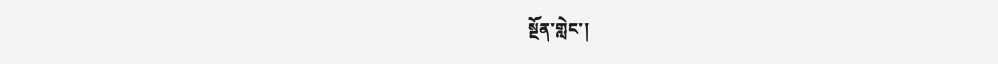སྔོན་གླེང་།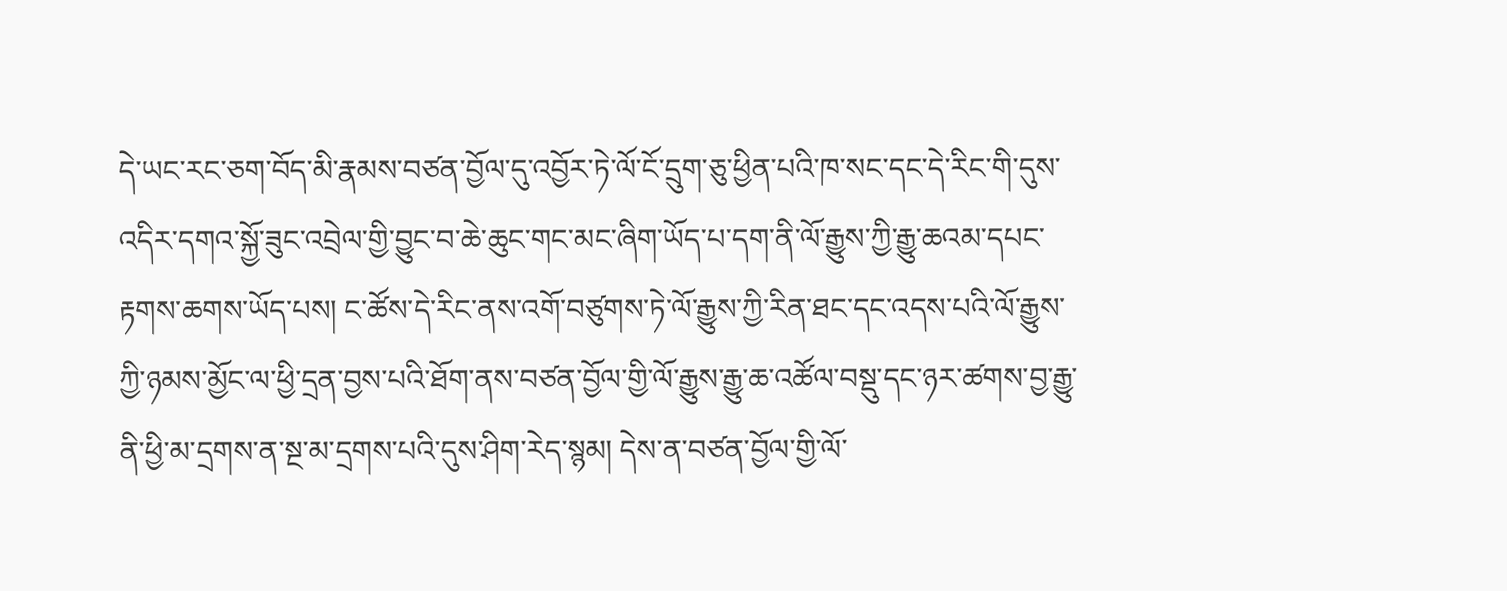དེ་ཡང་རང་ཅག་བོད་མི་རྣམས་བཙན་བྱོལ་དུ་འབྱོར་ཏེ་ལོ་ངོ་དྲུག་ཅུ་ཕྱིན་པའི་ཁ་སང་དང་དེ་རིང་གི་དུས་འདིར་དགའ་སྐྱོ་ཟུང་འབྲེལ་གྱི་བྱུང་བ་ཆེ་ཆུང་གང་མང་ཞིག་ཡོད་པ་དག་ནི་ལོ་རྒྱུས་ཀྱི་རྒྱུ་ཆའམ་དཔང་རྟགས་ཆགས་ཡོད་པས། ང་ཚོས་དེ་རིང་ནས་འགོ་བཙུགས་ཏེ་ལོ་རྒྱུས་ཀྱི་རིན་ཐང་དང་འདས་པའི་ལོ་རྒྱུས་ཀྱི་ཉམས་མྱོང་ལ་ཕྱི་དྲན་བྱས་པའི་ཐོག་ནས་བཙན་བྱོལ་གྱི་ལོ་རྒྱུས་རྒྱུ་ཆ་འཚོལ་བསྡུ་དང་ཉར་ཚགས་བྱ་རྒྱུ་ནི་ཕྱི་མ་དྲགས་ན་སྔ་མ་དྲགས་པའི་དུས་ཤིག་རེད་སྙམ། དེས་ན་བཙན་བྱོལ་གྱི་ལོ་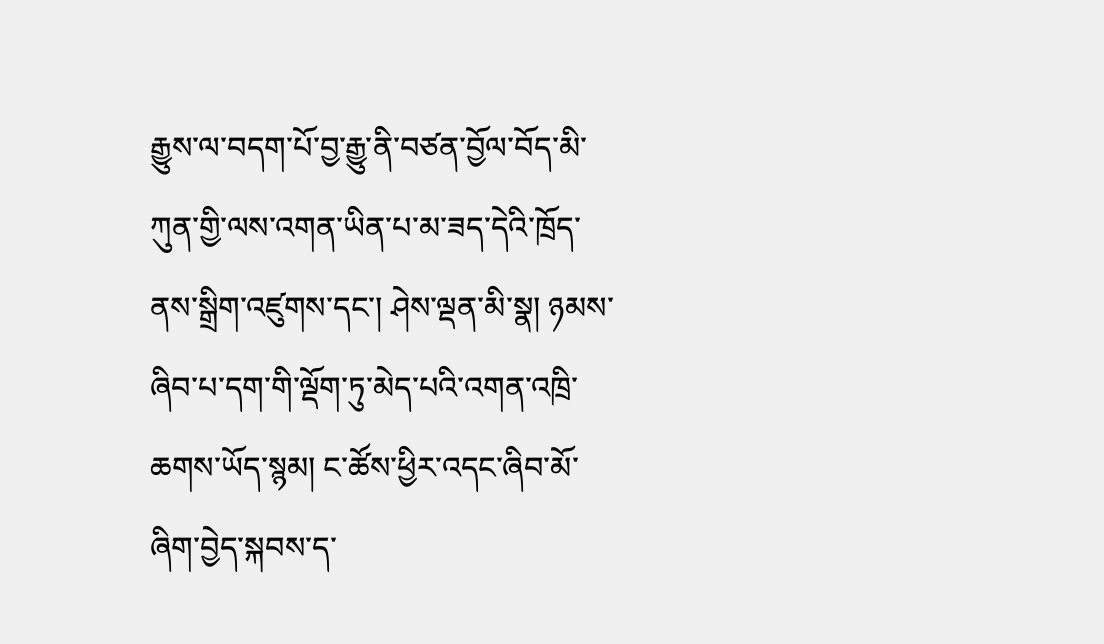རྒྱུས་ལ་བདག་པོ་བྱ་རྒྱུ་ནི་བཙན་བྱོལ་བོད་མི་ཀུན་གྱི་ལས་འགན་ཡིན་པ་མ་ཟད་དེའི་ཁྲོད་ནས་སྒྲིག་འཛུགས་དང་། ཤེས་ལྡན་མི་སྣ། ཉམས་ཞིབ་པ་དག་གི་ལྡོག་ཏུ་མེད་པའི་འགན་འཁྲི་ཆགས་ཡོད་སྙམ། ང་ཚོས་ཕྱིར་འདང་ཞིབ་མོ་ཞིག་བྱེད་སྐབས་ད་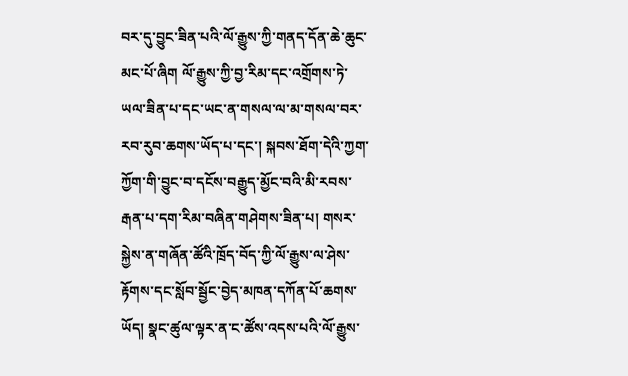བར་དུ་བྱུང་ཟིན་པའི་ལོ་རྒྱུས་ཀྱི་གནད་དོན་ཆེ་ཆུང་མང་པོ་ཞིག ལོ་རྒྱུས་ཀྱི་བྱ་རིམ་དང་འགྲོགས་ཏེ་ཡལ་ཟིན་པ་དང་ཡང་ན་གསལ་ལ་མ་གསལ་བར་རབ་རུབ་ཆགས་ཡོད་པ་དང་། སྐབས་ཐོག་དེའི་ཀྱག་ཀྱོག་གི་བྱུང་བ་དངོས་བརྒྱུད་མྱོང་བའི་མི་རབས་རྒན་པ་དག་རིམ་བཞིན་གཤེགས་ཟིན་པ། གསར་སྐྱེས་ན་གཞོན་ཚོའི་ཁྲོད་བོད་ཀྱི་ལོ་རྒྱུས་ལ་ཤེས་རྟོགས་དང་སློབ་སྦྱོང་བྱེད་མཁན་དཀོན་པོ་ཆགས་ཡོད། སྣང་ཚུལ་ལྟར་ན་ང་ཚོས་འདས་པའི་ལོ་རྒྱུས་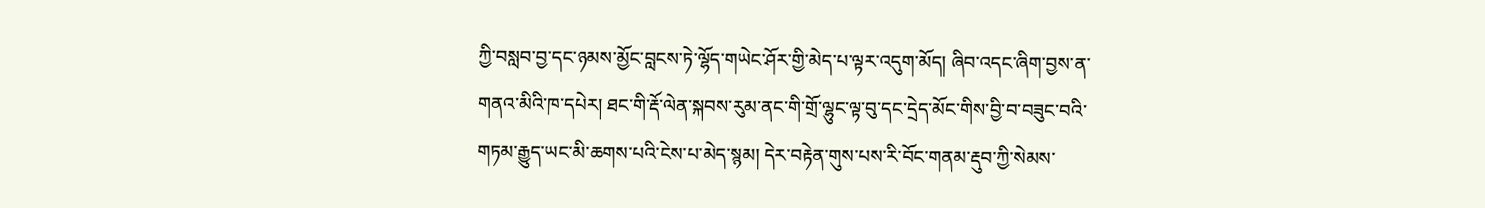ཀྱི་བསླབ་བྱ་དང་ཉམས་མྱོང་བླངས་ཏེ་ལྷོད་གཡེང་ཤོར་གྱི་མེད་པ་ལྟར་འདུག་མོད། ཞིབ་འདང་ཞིག་བྱས་ན་གནའ་མིའི་ཁ་དཔེར། ཐང་གི་རྡོ་ལེན་སྐབས་རུམ་ནང་གི་གྲོ་ལྷུང་ལྟ་བུ་དང་དྲེད་མོང་གིས་བྱི་བ་བཟུང་བའི་གཏམ་རྒྱུད་ཡང་མི་ཆགས་པའི་ངེས་པ་མེད་སྙམ། དེར་བརྟེན་གུས་པས་རི་བོང་གནམ་རྡུབ་ཀྱི་སེམས་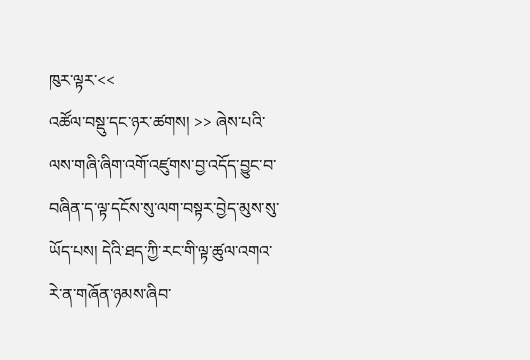ཁུར་ལྟར་<<
འཚོལ་བསྡུ་དང་ཉར་ཚགས། >> ཞེས་པའི་ལས་གཞི་ཞིག་འགོ་འཛུགས་བྱ་འདོད་བྱུང་བ་བཞིན་ད་ལྟ་དངོས་སུ་ལག་བསྟར་བྱེད་མུས་སུ་ཡོད་པས། དེའི་ཐད་ཀྱི་རང་གི་ལྟ་ཚུལ་འགའ་རེ་ན་གཞོན་ཉམས་ཞིབ་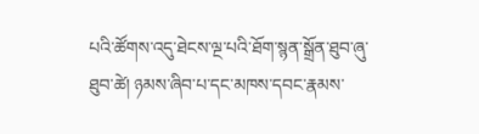པའི་ཚོགས་འདུ་ཐེངས་ལྔ་པའི་ཐོག་སྙན་སྒྲོན་ཐུབ་ཞུ་ཐུབ་ཚེ། ཉམས་ཞིབ་པ་དང་མཁས་དབང་རྣམས་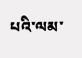པའི་ལམ་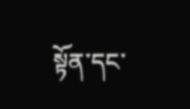སྟོན་དང་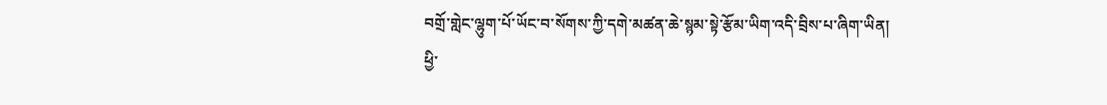བགྲོ་གླེང་ལྷུག་པོ་ཡོང་བ་སོགས་ཀྱི་དགེ་མཚན་ཆེ་སྙམ་སྟེ་རྩོམ་ཡིག་འདི་བྲིས་པ་ཞིག་ཡིན།
ཕྱི་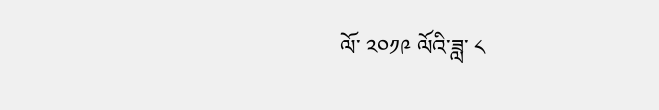ལོ་ ༢༠༡༩ ལོའི་ཟླ་ ༨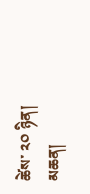ཚེས་ ༢༠ ཉིན།
མཆན།